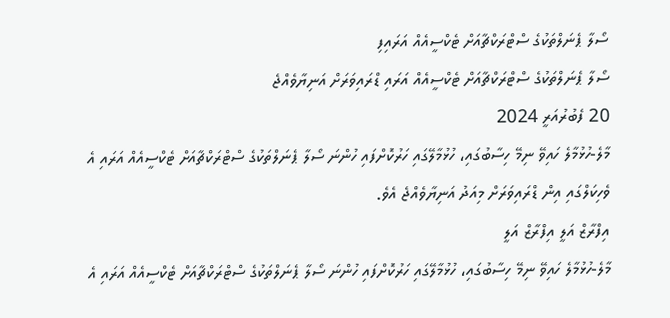ސޯލާ ޕެނަލްތަކުގެ ސްޓްރަކްޗާއަށް ޓެކްސީއެއް އަރައިފި
ސޯލާ ޕެނަލްތަކުގެ ސްޓްރަކްޗާއަށް ޓެކްސީއެއް އަރައި ޑްރައިވަރަށް އަނިޔާވެއްޖެ
20 ފެބުރުއަރީ 2024
މާލެ-ހުޅުމާލެ ހައިވޭ ނިމޭ ހިސާބުގައި، ހުޅުމާލޭގައި ހަރުކޮށްފައި ހުންނަ ސޯލާ ޕެނަލްތަކުގެ ސްޓްރަކްޗާއަށް ޓެކްސީއެއް އަރައި އެ ވެހިކަލްގައި އިން ޑްރައިވަރަށް މިއަދު އަނިޔާވެއްޖެ އެވެ.
އިފްރާޒް އަލީ އިފްރާޒް އަލީ
މާލެ-ހުޅުމާލެ ހައިވޭ ނިމޭ ހިސާބުގައި، ހުޅުމާލޭގައި ހަރުކޮށްފައި ހުންނަ ސޯލާ ޕެނަލްތަކުގެ ސްޓްރަކްޗާއަށް ޓެކްސީއެއް އަރައި އެ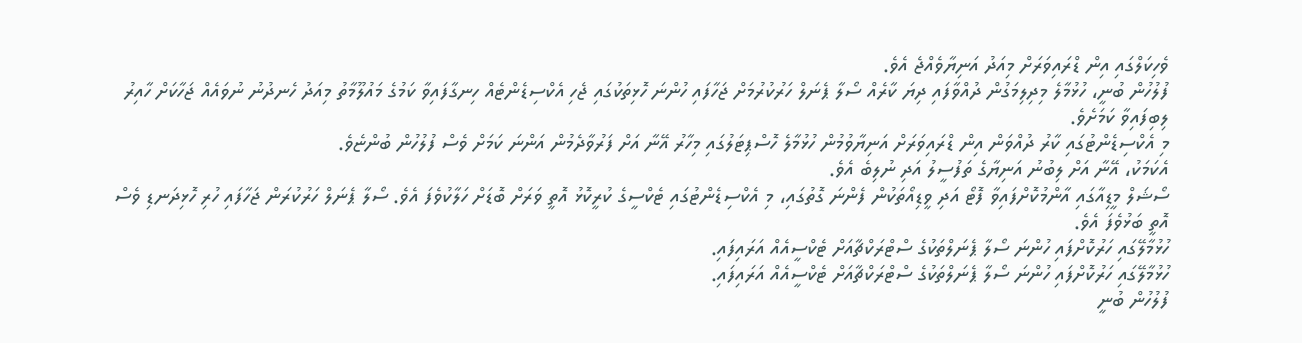ވެހިކަލްގައި އިން ޑްރައިވަރަށް މިއަދު އަނިޔާވެއްޖެ އެވެ.
ފުލުހުން ބުނީ، ހުޅުމާލެ މިދިލިމަގުން ދުއްވާފައި ދިޔަ ކާރެއް ސޯލާ ޕެނަލް ހަރުކުރުމަށް ޖަހާފައި ހުންނަ ހޮޅިތަކުގައި ޖެހި އެކްސިޑެންޓެއް ހިނގާފައިވާ ކަމުގެ މައުލޫމާތު މިއަދު ހެނދުނު ނުވައެއް ޖަހާކަށް ހާއިރު ލިބިފައިވާ ކަމަށެވެ.
މި އެކްސިޑެންޓުގައި ކާރު ދުއްވަން އިން ޑްރައިވަރަށް އަނިޔާވުމުން ހުޅުމާލެ ހޮސްޕިޓަލުގައި މިހާރު އޭނާ އަށް ފަރުވާދެމުން އަންނަ ކަމަށް ވެސް ފުލުހުން ބުންޏެވެ.
އެކަމަކު، އޭނާ އަށް ލިބުނު އަނިޔާގެ ތަފުސީލު އަދި ނުލިބެ އެވެ.
ސޯޝަލް މީޑިއާގައި އާންމުކޮށްފައިވާ ފޮޓޯ އަދި ވީޑިއޯތަކުން ފެންނަ ގޮތުގައި، މި އެކްސިޑެންޓުގައި ޓެކްސީގެ ކުރީކޮޅު އޮތީ ވަރަށް ބޮޑަށް ހަލާކުވެފަ އެވެ. ސޯލާ ޕެނަލް ހަރުކުރަން ޖަހާފައި ހުރި ހޮޅިދަނޑި ވެސް އޮތީ ބަޅުވެފަ އެވެ.
ހުޅުމާލޭގައި ހަރުކޮށްފައި ހުންނަ ސޯލާ ޕެނަލްތަކުގެ ސްޓްރަކްޗާއަށް ޓެކްސީއެއް އަރައިފައި.
ހުޅުމާލޭގައި ހަރުކޮށްފައި ހުންނަ ސޯލާ ޕެނަލްތަކުގެ ސްޓްރަކްޗާއަށް ޓެކްސީއެއް އަރައިފައި.
ފުލުހުން ބުނީ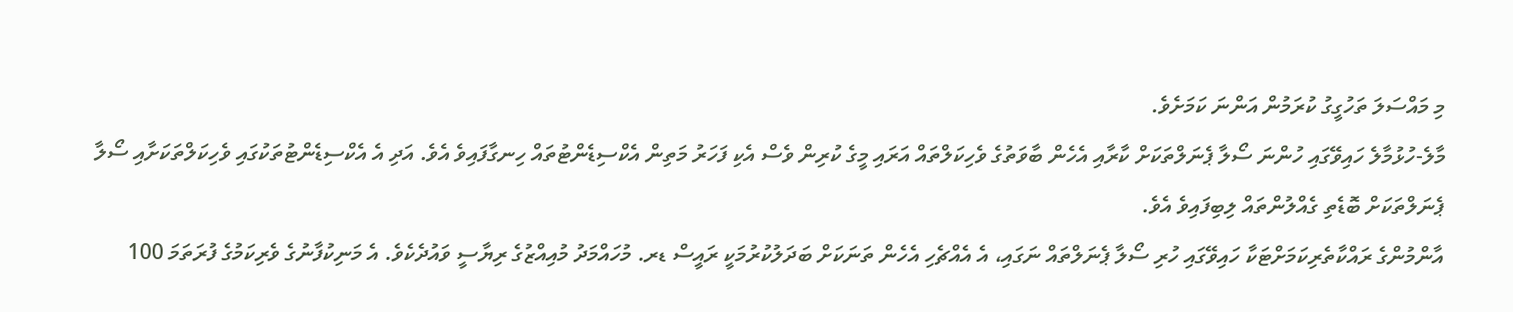މި މައްސަލަ ތަހުގީގު ކުރަމުން އަންނަ ކަމަށެވެ.
މާލެ-ހުޅުމާލެ ހައިވޭގައި ހުންނަ ސޯލާ ޕެނަލްތަކަށް ކާރާއި އެހެން ބާވަތުގެ ވެހިކަލްތައް އަރައި މީގެ ކުރިން ވެސް އެކި ފަހަރު މަތިން އެކްސިޑެންޓުތައް ހިނގާފައިވެ އެވެ. އަދި އެ އެކްސިޑެންޓުތަކުގައި ވެހިކަލްތަކަށާއި ސޯލާ ޕެނަލްތަކަށް ބޮޑެތި ގެއްލުންތައް ލިބިފައިވެ އެވެ.
އާންމުންގެ ރައްކާތެރިކަމަށްޓަކާ ހައިވޭގައި ހުރި ސޯލާ ޕެނަލްތައް ނަގައި، އެ އެއްޗެހި އެހެން ތަނަކަށް ބަދަލުކުރުމަކީ ރައީސް ޑރ. މުހައްމަދު މުއިއްޒުގެ ރިޔާސީ ވައުދެކެވެ. އެ މަނިކުފާނުގެ ވެރިކަމުގެ ފުރަތަމަ 100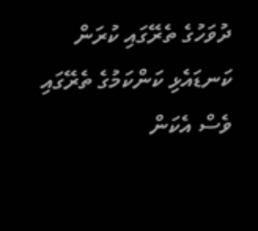ދުވަހުގެ ތެރޭގައި ކުރަން ކަނޑައެޅި ކަންކަމުގެ ތެރޭގައި ވެސް އެކަން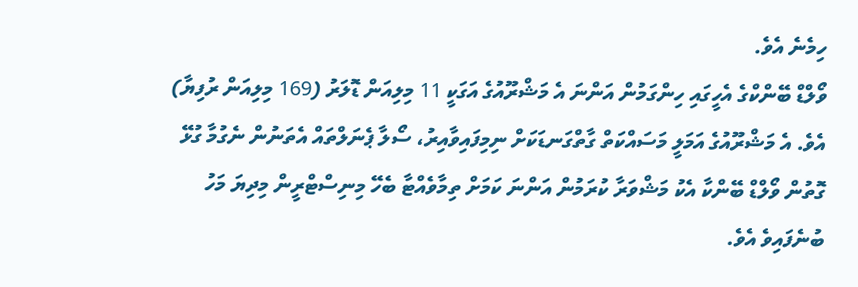ހިމެނެ އެވެ.
ވޯލްޑް ބޭންކްގެ އެހީގައި ހިންގަމުން އަންނަ އެ މަޝްރޫއުގެ އަގަކީ 11 މިލިއަން ޑޮލަރު (169 މިލިއަން ރުފިޔާ) އެވެ. އެ މަޝްރޫއުގެ އަމަލީ މަސައްކަތް ގާތްގަނޑަކަށް ނިމިފައިވާއިރު، ސޯލާ ޕެނަލްތައް އެތަނުން ނެގުމާ ގުޅޭ ގޮތުން ވޯލްޑް ބޭންކާ އެކު މަޝްވަރާ ކުރަމުން އަންނަ ކަމަށް ތިމާވެއްޓާ ބެހޭ މިނިސްޓްރީން މިދިޔަ މަހު ބުނެފައިވެ އެވެ.